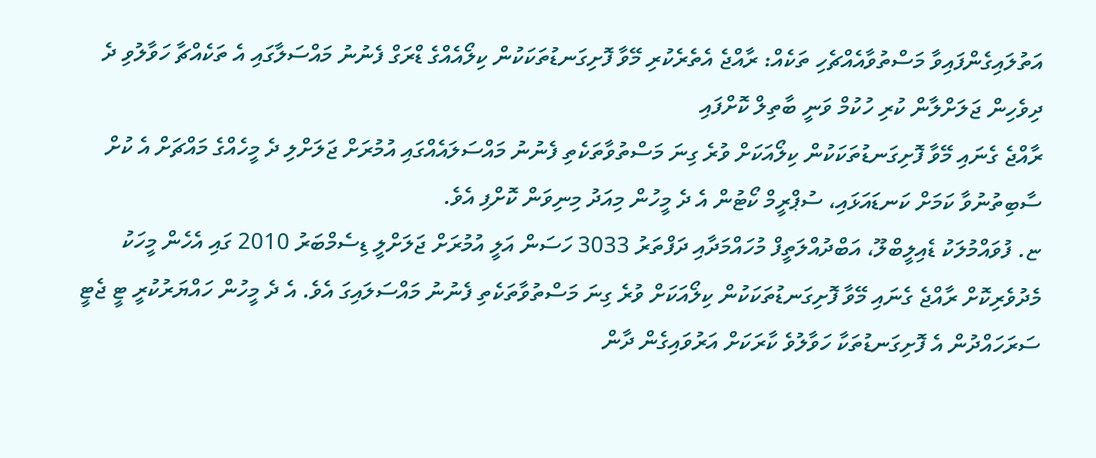އަތުލައިގެންފައިވާ މަސްތުވާއެއްޗެހި ތަކެއް: ރާއްޖެ އެތެރެކުރި މޭވާ ފޮށިގަނޑުތަކަކުން ކިލޯއެއްގެ ޑްރަގް ފެނުނު މައްސަލާގައި އެ ތަކެއްޗާ ހަވާލުވި ދެ ދިވެހިން ޖަލަށްލާން ކުރި ހުކުމް ވަނީ ބާތިލް ކޮށްފައި
ރާއްޖެ ގެނައި މޭވާ ފޮށިގަނޑުތަކަކުން ކިލޯއަކަށް ވުރެ ގިނަ މަސްތުވާތަކެތި ފެނުނު މައްސަލައެއްގައި އުމުރަށް ޖަލަށްލި ދެ މީހެއްގެ މައްޗަށް އެ ކުށް ސާބިތުނުވާ ކަމަށް ކަނޑައަޅައި، ސުޕްރީމް ކޯޓުން އެ ދެ މީހުން މިއަދު މިނިވަން ކޮށްފި އެވެ.
ޏ. ފުވައްމުލަކު ޑެއިލީބްލޫ، އަބްދުއްލަތީފް މުހައްމަދާއި ދަފްތަރު 3033 ހަސަން އަލީ އުމުރަށް ޖަލަށްލީ ޑިސެމްބަރު 2010 ގައި އެހެން މީހަކު މެދުވެރިކޮށް ރާއްޖެ ގެނައި މޭވާ ފޮށިގަނޑުތަކަކުން ކިލޯއަކަށް ވުރެ ގިނަ މަސްތުވާތަކެތި ފެނުނު މައްސަލައިގަ އެވެ. އެ ދެ މީހުން ހައްޔަރުކުރީ ޓީ ޖެޓީ ސަރަހައްދުން އެ ފޮށިގަނޑުތަކާ ހަވާލުވެ ކާރަކަށް އަރުވައިގެން ދާން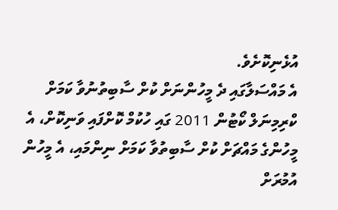އުޅެނިކޮށެވެ.
އެ މައްސަލާގައި ދެ މީހުންނަށް ކުށް ސާބިތުނުވާ ކަމަށް ކްރިމިނަލް ކޯޓުން 2011 ގައި ހުކުމް ކޮށްފައި ވަނިކޮށް، އެ މީހުންގެ މައްޗަށް ކުށް ސާބިތުވާ ކަމަށް ނިންމައި، އެ މީހުން އުމުރަށް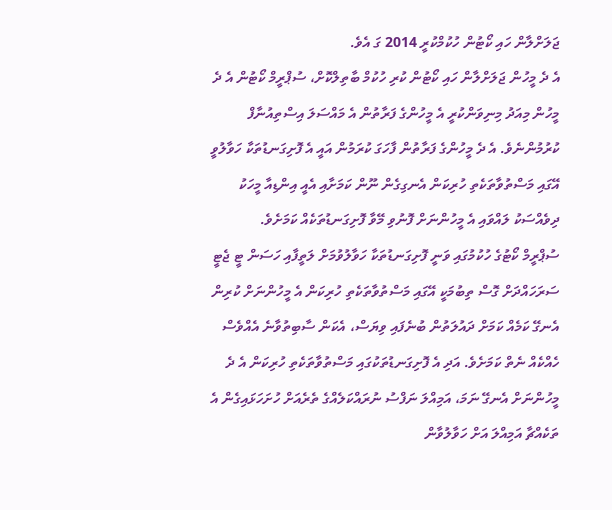ޖަލަށްލާން ހައި ކޯޓުން ހުކުމްކުރީ 2014 ގަ އެވެ.
އެ ދެ މީހުން ޖަލަށްލާން ހައި ކޯޓުން ކުރި ހުކުމް ބާތިލްކޮށް، ސުޕްރީމް ކޯޓުން އެ ދެ މީހުން މިއަދު މިނިވަންކުރީ އެ މީހުންގެ ފަރާތުން އެ މައްސަލަ އިސްތިއުނާފް ކުރުމުންނެވެ. އެ ދެ މީހުންގެ ފަރާތުން ފާހަގަ ކުރަމުން އައީ އެ ފޮށިގަނޑުތަކާ ހަވާލުވީ އޭގައި މަސްތުވާތަކެތި ހުރިކަން އެނގިގެން ނޫން ކަމަށާއި އެއީ އިންޑިއާ މީހަކު ދިވެއްސަކު ލައްވައި އެ މީހުންނަށް ފޮނުވި މޭވާ ފޮށިގަނޑުތަކެއް ކަމަށެވެ.
ސުޕްރީމް ކޯޓުގެ ހުކުމުގައި ވަނީ ފޮށިގަނޑުތަކާ ހަވާލުވުމަށް ލަތީފާއި ހަސަން ޓީ ޖެޓީ ސަރަހައްދަށް ގޮސް ތިބުމަކީ އޭގައި މަސްތުވާތަކެތި ހުރިކަން އެ މީހުންނަށް ކުރިން އެނގޭ ކަމެއް ކަމަށް ދައުލަތުން ބުނެފައި ވިޔަސް، އެކަން ސާބިތުވާނެ އެއްވެސް ހެއްކެއް ނެތް ކަމަށެވެ. އަދި އެ ފޮށިގަނޑުތަކުގައި މަސްތުވާތަކެތި ހުރިކަން އެ ދެ މީހުންނަށް އެނގޭ ނަމަ، އަމިއްލަ ނަފްސު ނުރައްކަލެއްގެ ތެރެއަށް ހުށަހަޅައިގެން އެ ތަކެއްޗާ އަމިއްލަ އަށް ހަވާލުވާން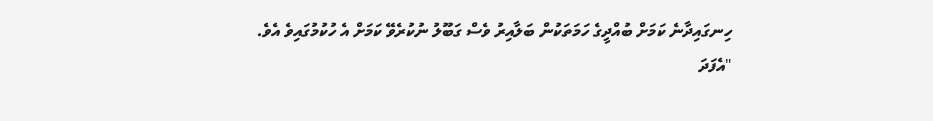ހިނގައިދާނެ ކަމަށް ބުއްދީގެ ހަމަތަކުން ބަލާއިރު ވެސް ގަބޫލު ނުކުރެވޭ ކަމަށް އެ ހުކުމުގައިވެ އެވެ.
"އެފަދަ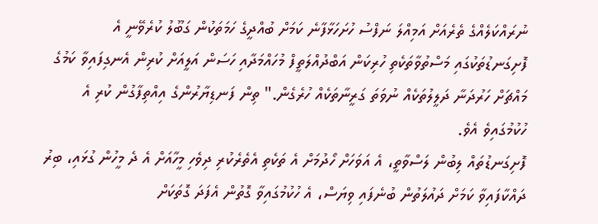ނުރައްކަލެއްގެ ތެރެއަށް އަމިއްލަ ނަފްސު ހުށަހަޅާފާނެ ކަމަށް ބުއްދީގެ ހަމަތަކުން ގަބޫލު ކުރެވޭނީ އެ ފޮށިގަނޑުތަކުގައި މަސްތުވާތަކެތި ހުރިކަން އަބްދުއްލަތީފް މުހައްމަދާއި ހަސަން އަލީއަށް ކުރިން އެނގިފައިވާ ކަމުގެ މައްޗަށް ހަރުދަނާ ދަލީލުތަކެއް ނުވަތަ ގަރީނާތަކެއް ހުރެގެން." ތިން ފަނޑިޔާރުންގެ އިއްތިފާގުން ކުރި އެ ހުކުމުގައިވެ އެވެ.
ފޮށިގަނޑުތައް ލިބުން ލަސްވާތީ، އެ އަވަހަށް ހޯދުމަށް އެ ތަކެތި އެތެރެކުރި ދިވެހި މީހާއަށް އެ ދެ މީހުން ގުޅައި، ބިރު ދައްކާފައިވާ ކަމަށް ދައުލަތުން ބުނެފައި ވިޔަސް، އެ ހުކުމުގައިވާ ގޮތުން އެފަދަ ގޮތަކަށް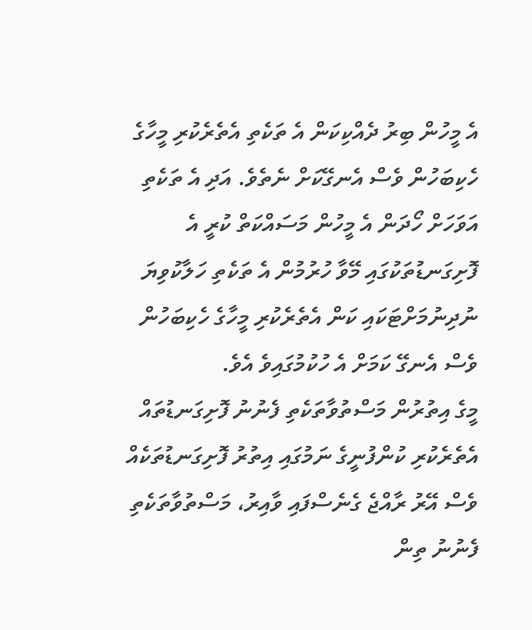އެ މީހުން ބިރު ދެއްކިކަން އެ ތަކެތި އެތެރެކުރި މީހާގެ ހެކިބަހުން ވެސް އެނގޭކަށް ނެތެވެ. އަދި އެ ތަކެތި އަވަހަށް ހޯދަން އެ މީހުން މަސައްކަތް ކުރީ އެ ފޮށިގަނޑުތަކުގައި މޭވާ ހުރުމުން އެ ތަކެތި ހަލާކުވިޔަ ނުދިނުމަށްޓަކައި ކަން އެތެރެކުރި މީހާގެ ހެކިބަހުން ވެސް އެނގޭ ކަމަށް އެ ހުކުމުގައިވެ އެވެ.
މީގެ އިތުރުން މަސްތުވާތަކެތި ފެނުނު ފޮށިގަނޑުތައް އެތެރެކުރި ކުންފުނީގެ ނަމުގައި އިތުރު ފޮށިގަނޑުތަކެއް ވެސް އޭރު ރާއްޖެ ގެނެސްފައި ވާއިރު، މަސްތުވާތަކެތި ފެނުނު ތިން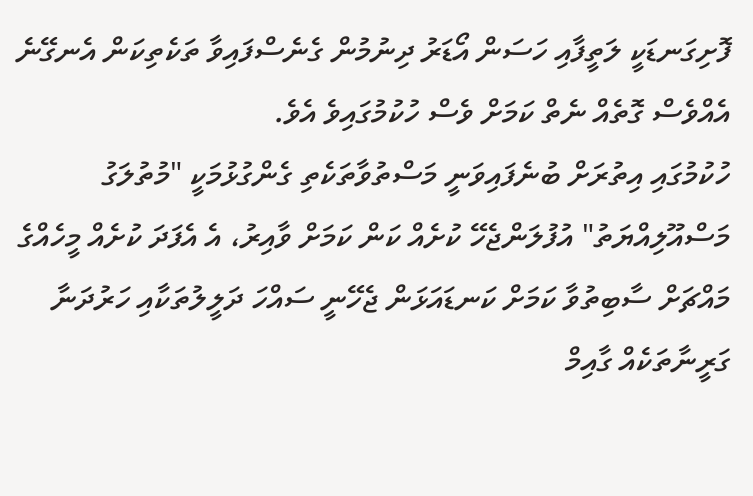ފޮށިގަނޑަކީ ލަތީފާއި ހަސަން އޯޑަރު ދިނުމުން ގެނެސްފައިވާ ތަކެތިކަން އެނގޭނެ އެއްވެސް ގޮތެއް ނެތް ކަމަށް ވެސް ހުކުމުގައިވެ އެވެ.
ހުކުމުގައި އިތުރަށް ބުނެފައިވަނީ މަސްތުވާތަކެތި ގެންގުޅުމަކީ "މުތުލަގު މަސްއޫލިއްޔަތު" އުފުލަންޖެހޭ ކުށެއް ކަން ކަމަށް ވާއިރު، އެ އެފަދަ ކުށެއް މީހެއްގެ މައްޗަށް ސާބިތުވާ ކަމަށް ކަނޑައަޅަން ޖެހޭނީ ސައްހަ ދަލީލުތަކާއި ހަރުދަނާ ގަރީނާތަކެއް ގާއިމް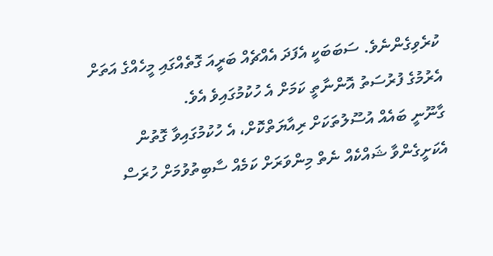ކުރެވިގެންނެވެ. ސަބަބަކީ އެފަދަ އެއްޗެއް ބަރީއަ ގޮތެއްގައި މީހެއްގެ އަތަށް އެރުމުގެ ފުރުސަތު އޮންނާތީ ކަމަށް އެ ހުކުމުގައިވެ އެވެ.
ގާނޫނީ ބައެއް އުސޫލުތަކަށް ރިއާޔަތްކޮށް، އެ ހުކުމުގައިވާ ގޮތުން އެކަށީގެންވާ ޝައްކެއް ނެތް މިންވަރަށް ކަމެއް ސާބިތުވުމަށް ހުރަސް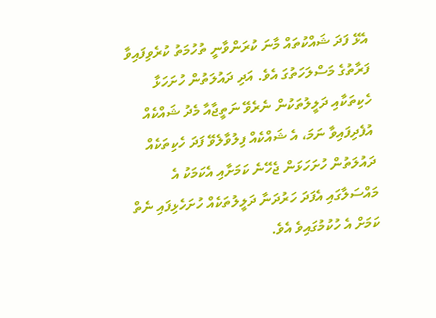އެޅޭ ފަދަ ޝައްކުތައް މާނަ ކުރަންވާނީ ތުހުމަތު ކުރެވިފައިވާ ފަރާތުގެ މަސްލަހަތުގަ އެވެ. އަދި ދައުލަތުން ހުށަހަޅާ ހެކިތަކާއި ދަލީލުތަކުން ނެރެވޭ ނަތީޖާއާ މެދު ޝައްކެއް އުފެދިފައިވާ ނަމަ، އެ ޝައްކެއް ފިލުވާލެވޭ ފަދަ ހެކިތަކެއް ދައުލަތުން ހުށަހަޅަން ޖެހޭނެ ކަމަށާއި އެކަމަކު އެ މައްސަލާގައި އެފަދަ ހަރުދަނާ ދަލީލުތަކެއް ހުށަހެޅިފައި ނެތް ކަމަށް އެ ހުކުމުގައިވެ އެވެ.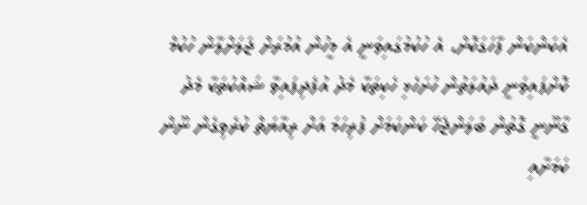އެކަންކަން ފާހަގަކޮށް، އެ ހުކުމުގައިވަނީ އެ މީހުން އުމުރަށް ޖަލަށްލާން ހުކުމް ކޮށްފައިވަނީ ދައުލަތުން ހުށަހެޅި ހެކިތަކާ މެދު އުފެދިފައިވާ ޝައްކުތަކާ މެދު ގާނޫނީ ގޮތުން ބަލަންޖެހޭ ކަންކަމަށް ފުރިހަމަ އަށް ރިއާޔަތް ކުރެވިގެން ނޫން ކަމަށާއި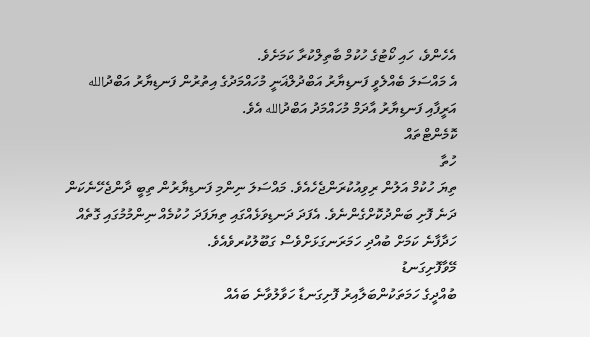އެހެންވެ، ހައި ކޯޓުގެ ހުކުމް ބާތިލްކުރާ ކަމަށެވެ.
އެ މައްސަލަ ބެއްލެވީ ފަނޑިޔާރު އަބްދުލްޣަނީ މުހައްމަދުގެ އިތުރުން ފަނޑިޔާރު އަބްދުالله އަރީފާއި ފަނޑިޔާރު އާދަމް މުހައްމަދު އަބްދުالله އެވެ.
ކޮމެންޓްތައް
ހުތާ
ތިޔަ ހުކުމް އަލުން ރިވިއުކުރަންޖެހެއެވެ. މައްސަލަ ނިންމި ފަނޑިޔާރުން ތިބީ ދާންޖެހޭނެކަން ދަނެ ފޮށި ބަންދުކޮށްގެންނެވެ. އެފަދަ ދަނޑިވަޅެއްގައި ތިޔަފަދަ ހުކުމެއް ނިންމުމުގައި ގޮތެއް ހަދާފާނެ ކަމަށް ބުއްދި ހަމަރަނގަޅަށްވެސް ގަބޫލުކުރވެއެވެ.
މޭވާފޮށިގަނޑު
ބުއްދީގެ ހަމަތަކުންބަލާއިރު ފޮށިގަނޑާ ހަވާލުވާނެ ބައެއް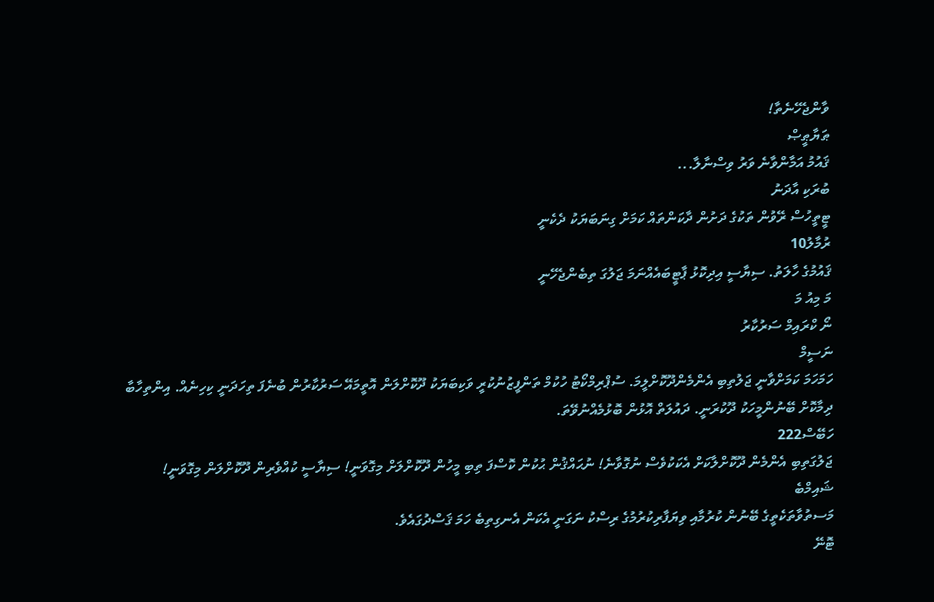ވާންޖެހޭނެތާ!
ޠަޔާޠީޞް
ޤައުމު އަމާންވާނެ ވަރު ވިސްނާލާ...
ބުރަކި އާދަނު
ޓީތީހުސް ރޭވުން ތަކުގެ ދަށުން ދާކަންތައް ކަމަށް ގިނަބަޔަކު ދެކެނީ
ރުމާލު10
ޤައުމުގެ ހާލަތު. ސިޔާސީ އިދިކޮޅު ޕާޓީބައެއްނަމަ ޖަލުގަ ތިބެންޖެހޭނީ
މަ މިއު މަ
ނޯ ކްރައިމް ސަރުކާރު
ނަސީމް
ހަމަހަމަ ކަމަށްވާނީ ޖަލުތިބި އެންމެންދޫކޮށްލީމަ. ސުޕްރިމްކޯޓު ހުކުމް ތަންފީޒުނުކުރީ ވަކިބަޔަކު ދޫކޮށްލަން އޮތީމައޭ ސަރުކާރުން ބުނެފަ ތިހަދަނީ ކިހިނެއް. އިންތިހާބާ ދިމާކޮށް ބޭނުންމީހަކު ދޫކުރަނީ. ދައުލަތް އޮޅުން ބޮޅުމެއްނުވޭތަ.
ހަބޭސް222
ޖަލުގަތިބި އެންމެން ދޫކޮށްލާކަށް އެކަކުވެސް ނުގޮވާނެ! ނުޙައްޤުން ޙުކުން ކޮސްފަ ތިބި މީހުން ދޫކޮށްލަށް މިގޮވަނީ! ސިޔާސީ ކުއްވެރިން ދޫކޮށްލަން މިގޮވަނީ!
ޝައިމްބެ
މަސތުވާތަކެތީގެ ބޭނުން ކުރުމާއި ވިޔަފާރިކުރުމުގެ ރިސްކު ނަގަނީ އެކަން އެނގިތިބެ ހަމަ ޤަސްދުގައެވެ.
ޓޮނޭ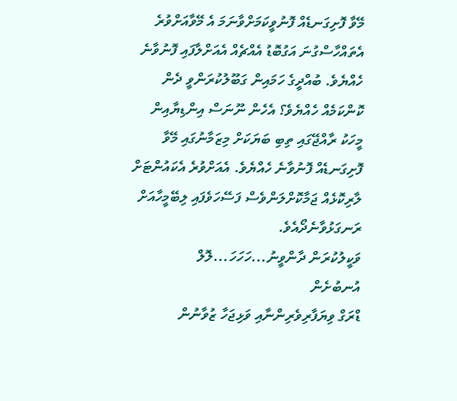މޭވާ ފޮށިގަނޑެއް ފޮނުވީކަމަށްވާނަމަ އެ މޭވާއަށްވުރެ އެތައްހާސްގުނަ އަގުބޮޑު އެއްޗެއް އެއަށްލާފައި ފޮނުވާނެ ހެއްޔެވެ. ބުއްދީގެ ހަމައިން ގަބޫލުކުރަންވީ ދެން ކޮންކަމެއް ހެއްޔެވެ؟ އެހެން ނޫނަސް އިންޑިޔާއިން މީހަކު ރާއްޖޭގައި ތިބި ބަޔަކަށް މިޒަމާނުގައި މޭވާ ފޮށިގަނޑެއް ފޮނުވާނެ ހެއްޔެވެ. އެއަށްވުރެ އެކައުންޓަށް ލާރިކޮޅެއް ޖަމާކޮށްލަންވެސް ފަސޭހަވެފައި ލިބޭމީހާއަށް ރަނގަޅުވާނެދޯއެވެ.
ވަކީލުކުރަން ދާންވީނު...ހަހަހަ...ލޮލް
އުނބުށެން
ޑްރަގް ވިޔަފާރިވެރިންނާއި ވަޅިޖަހާ ޒުވާނުން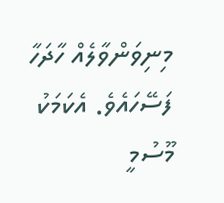މިނިވަންވާލެއް ހާދަހާ ފަސޭހައެވެ. އެކަމަކު މޫސުމީ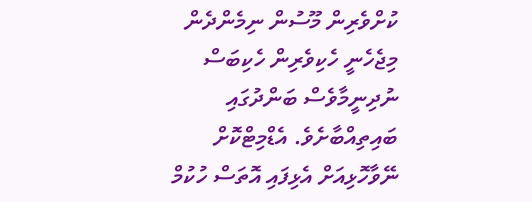ކުށްވެރިން މޫސުން ނިމެންދެން މިޖެހެނީ ހެކިވެރިން ހެކިބަސް ނުދިނީމާވެސް ބަންދުގައި ބައިތިއްބާށެވެ. އެޑްމިޓްކޮށް ނޭވާހޮޅިއަށް އެޅިފައި އޮތަސް ހުކުމް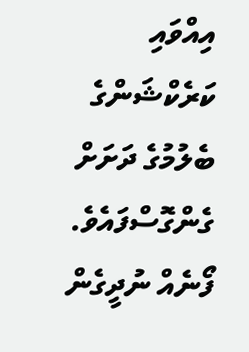އިއްވައި ކަރެކްޝަންގެ ބެލުމުގެ ދަށަށް ގެންގޮސްފައެވެ. ފޯނެއް ނުދީގެން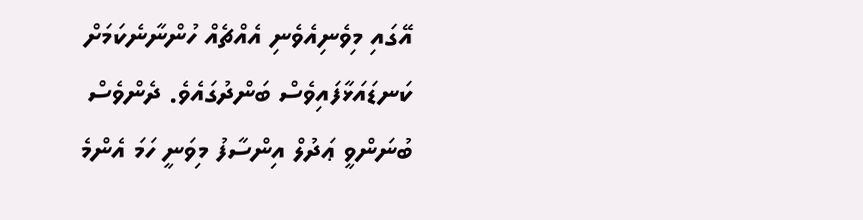އޭގައި މިވެނިއެވެނި އެއްޗެއް ހުންނާނެކަމަށް ކަނޑައަޅާފައިވެސް ބަންދުގައެވެ. ދެންވެސް ބުނަންވީ ޢަދުލް އިންސާފު މިވަނީ ހަމަ އެންމެ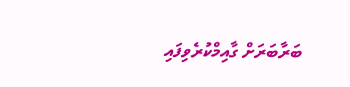ބަރާބަރަށް ގާއިމްކުރެވިފައި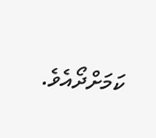ކަމަށްދޯއެވެ.